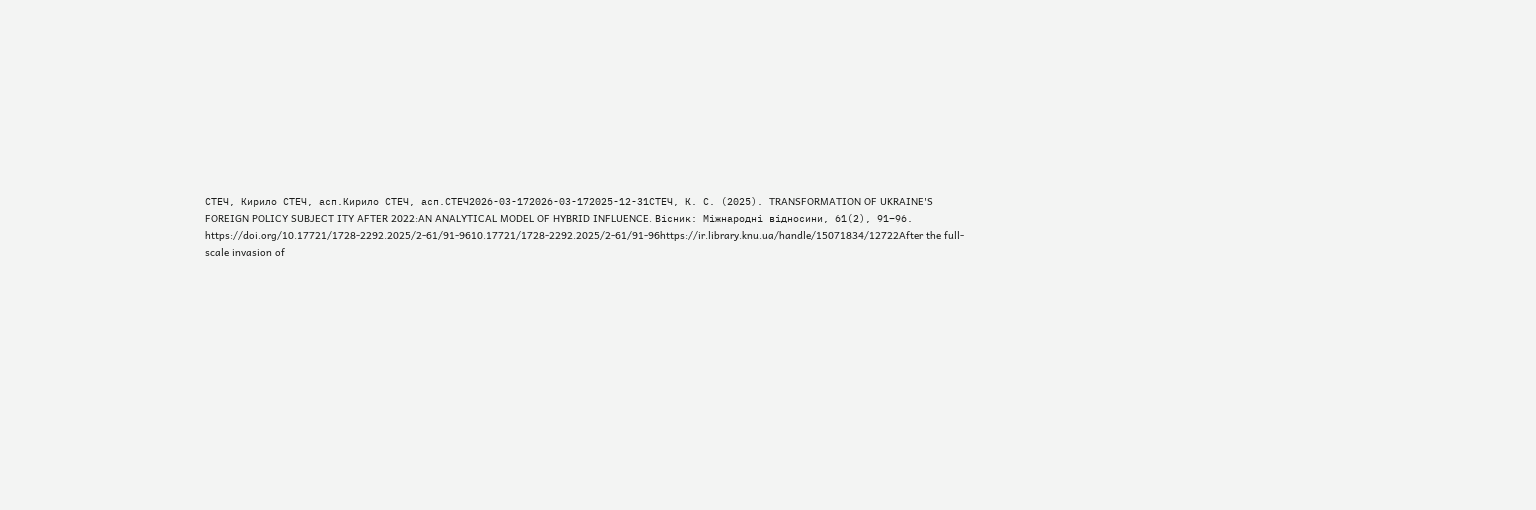СТЕЧ, Кирило СТЕЧ, асп.Кирило СТЕЧ, асп.СТЕЧ2026-03-172026-03-172025-12-31СТЕЧ, К. С. (2025). TRANSFORMATION OF UKRAINE'S FOREIGN POLICY SUBJECT ITY AFTER 2022:AN ANALYTICAL MODEL OF HYBRID INFLUENCE. Вісник: Міжнародні відносини, 61(2), 91–96. https://doi.org/10.17721/1728-2292.2025/2-61/91-9610.17721/1728-2292.2025/2-61/91-96https://ir.library.knu.ua/handle/15071834/12722After the full-scale invasion of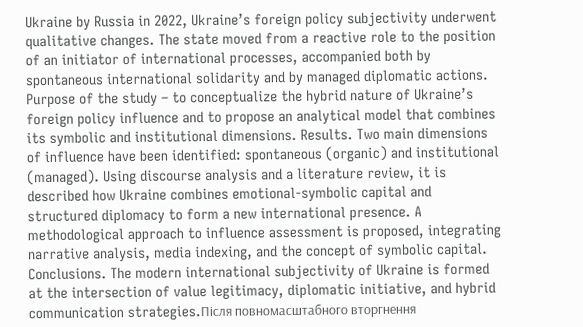Ukraine by Russia in 2022, Ukraine’s foreign policy subjectivity underwent qualitative changes. The state moved from a reactive role to the position of an initiator of international processes, accompanied both by spontaneous international solidarity and by managed diplomatic actions. Purpose of the study – to conceptualize the hybrid nature of Ukraine’s foreign policy influence and to propose an analytical model that combines its symbolic and institutional dimensions. Results. Two main dimensions of influence have been identified: spontaneous (organic) and institutional (managed). Using discourse analysis and a literature review, it is described how Ukraine combines emotional-symbolic capital and structured diplomacy to form a new international presence. A methodological approach to influence assessment is proposed, integrating narrative analysis, media indexing, and the concept of symbolic capital. Conclusions. The modern international subjectivity of Ukraine is formed at the intersection of value legitimacy, diplomatic initiative, and hybrid communication strategies.Після повномасштабного вторгнення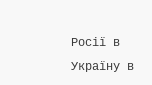Росії в Україну в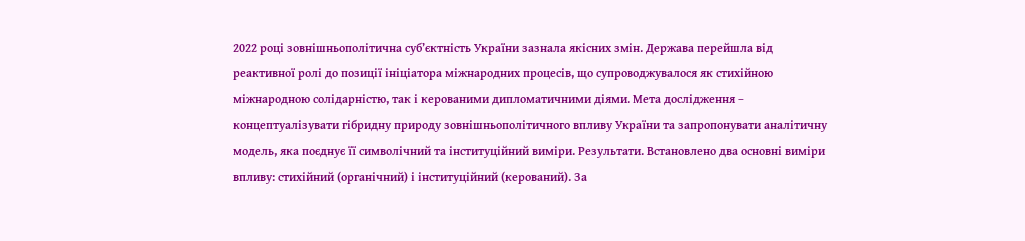2022 році зовнішньополітична суб’єктність України зазнала якісних змін. Держава перейшла від реактивної ролі до позиції ініціатора міжнародних процесів, що супроводжувалося як стихійною міжнародною солідарністю, так і керованими дипломатичними діями. Мета дослідження – концептуалізувати гібридну природу зовнішньополітичного впливу України та запропонувати аналітичну модель, яка поєднує її символічний та інституційний виміри. Результати. Встановлено два основні виміри впливу: стихійний (органічний) і інституційний (керований). За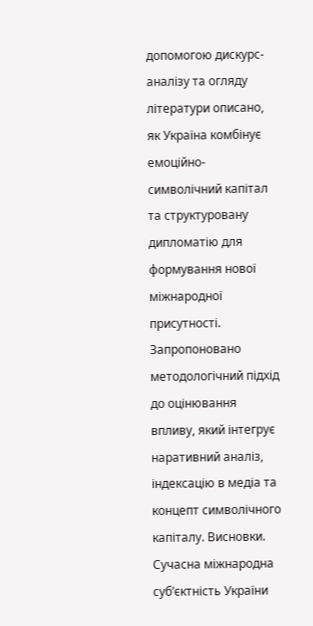допомогою дискурс-аналізу та огляду літератури описано, як Україна комбінує емоційно-символічний капітал та структуровану дипломатію для формування нової міжнародної присутності. Запропоновано методологічний підхід до оцінювання впливу, який інтегрує наративний аналіз, індексацію в медіа та концепт символічного капіталу. Висновки. Сучасна міжнародна суб’єктність України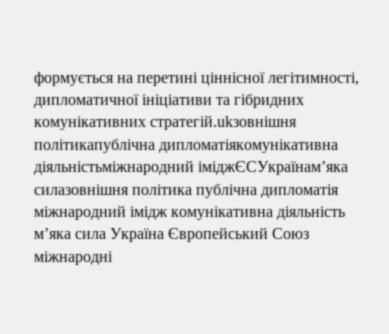формується на перетині ціннісної легітимності, дипломатичної ініціативи та гібридних комунікативних стратегій.ukзовнішня політикапублічна дипломатіякомунікативна діяльністьміжнародний іміджЄСУкраїнам’яка силазовнішня політика публічна дипломатія міжнародний імідж комунікативна діяльність м’яка сила Україна Європейський Союз міжнародні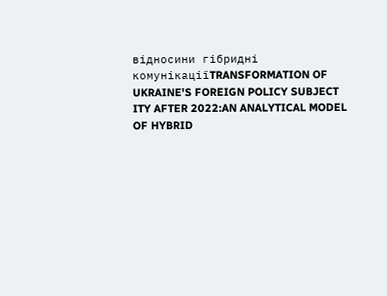відносини гібридні комунікаціїTRANSFORMATION OF UKRAINE'S FOREIGN POLICY SUBJECT ITY AFTER 2022:AN ANALYTICAL MODEL OF HYBRID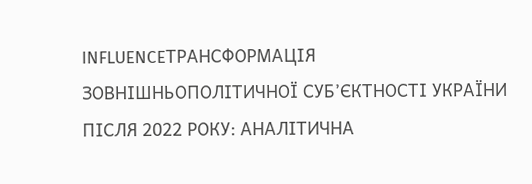INFLUENCEТРАНСФОРМАЦІЯ ЗОВНІШНЬОПОЛІТИЧНОЇ СУБ’ЄКТНОСТІ УКРАЇНИ ПІСЛЯ 2022 РОКУ: АНАЛІТИЧНА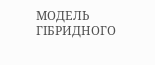МОДЕЛЬ ГІБРИДНОГО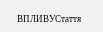ВПЛИВУСтаття